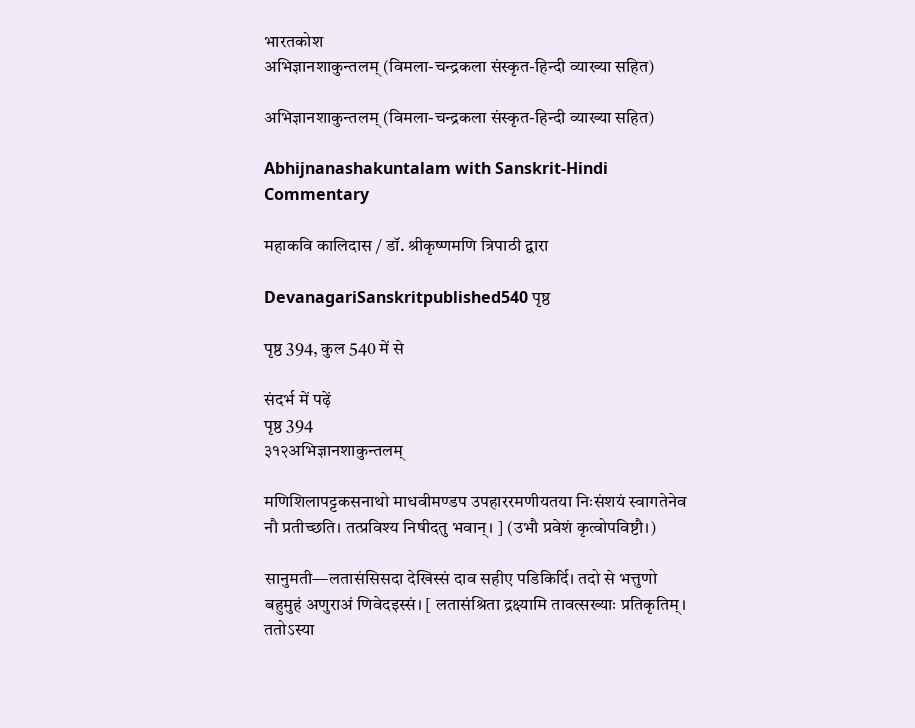भारतकोश
अभिज्ञानशाकुन्तलम् (विमला-चन्द्रकला संस्कृत-हिन्दी व्याख्या सहित)

अभिज्ञानशाकुन्तलम् (विमला-चन्द्रकला संस्कृत-हिन्दी व्याख्या सहित)

Abhijnanashakuntalam with Sanskrit-Hindi Commentary

महाकवि कालिदास / डॉ. श्रीकृष्णमणि त्रिपाठी द्वारा

DevanagariSanskritpublished540 पृष्ठ

पृष्ठ 394, कुल 540 में से

संदर्भ में पढ़ें
पृष्ठ 394
३१२अभिज्ञानशाकुन्तलम्

मणिशिलापट्टकसनाथो माधवीमण्डप उपहाररमणीयतया निःसंशयं स्वागतेनेव नौ प्रतीच्छति। तत्प्रविश्य निषीदतु भवान्। ] (उभौ प्रवेशं कृत्वोपविष्टौ।)

सानुमती—लतासंसिसदा देखिस्सं दाव सहीए पडिकिर्दि। तदो से भत्तुणो बहुमुहं अणुराअं णिवेदइस्सं। [ लतासंश्रिता द्रक्ष्यामि तावत्सख्याः प्रतिकृतिम्। ततोऽस्या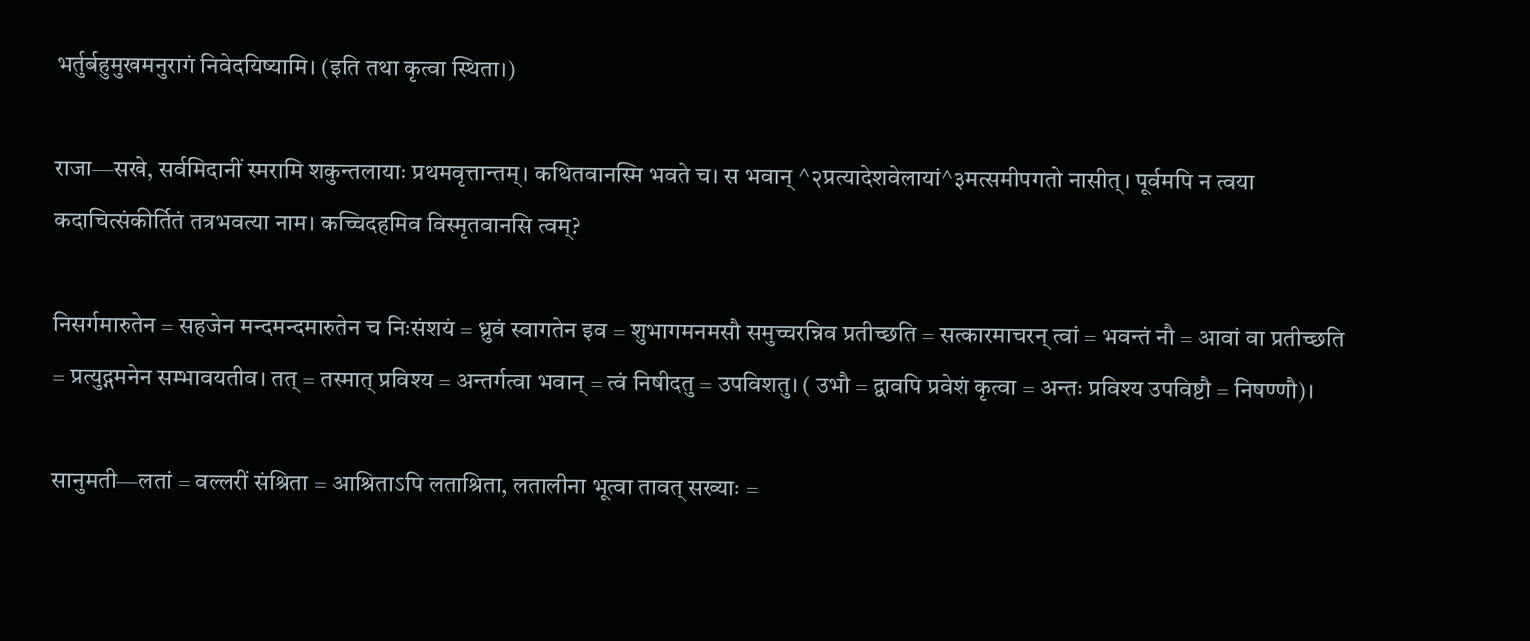भर्तुर्बहुमुखमनुरागं निवेदयिष्यामि। (इति तथा कृत्वा स्थिता।)

राजा—सखे, सर्वमिदानीं स्मरामि शकुन्तलायाः प्रथमवृत्तान्तम्। कथितवानस्मि भवते च। स भवान् ^२प्रत्यादेशवेलायां^३मत्समीपगतो नासीत्। पूर्वमपि न त्वया कदाचित्संकीर्तितं तत्रभवत्या नाम। कच्चिदहमिव विस्मृतवानसि त्वम्?

निसर्गमारुतेन = सहजेन मन्दमन्दमारुतेन च निःसंशयं = ध्रुवं स्वागतेन इव = शुभागमनमसौ समुच्चरन्निव प्रतीच्छति = सत्कारमाचरन् त्वां = भवन्तं नौ = आवां वा प्रतीच्छति = प्रत्युद्गमनेन सम्भावयतीव। तत् = तस्मात् प्रविश्य = अन्तर्गत्वा भवान् = त्वं निषीदतु = उपविशतु। ( उभौ = द्वावपि प्रवेशं कृत्वा = अन्तः प्रविश्य उपविष्टौ = निषण्णौ)।

सानुमती—लतां = वल्लरीं संश्रिता = आश्रिताऽपि लताश्रिता, लतालीना भूत्वा तावत् सख्याः =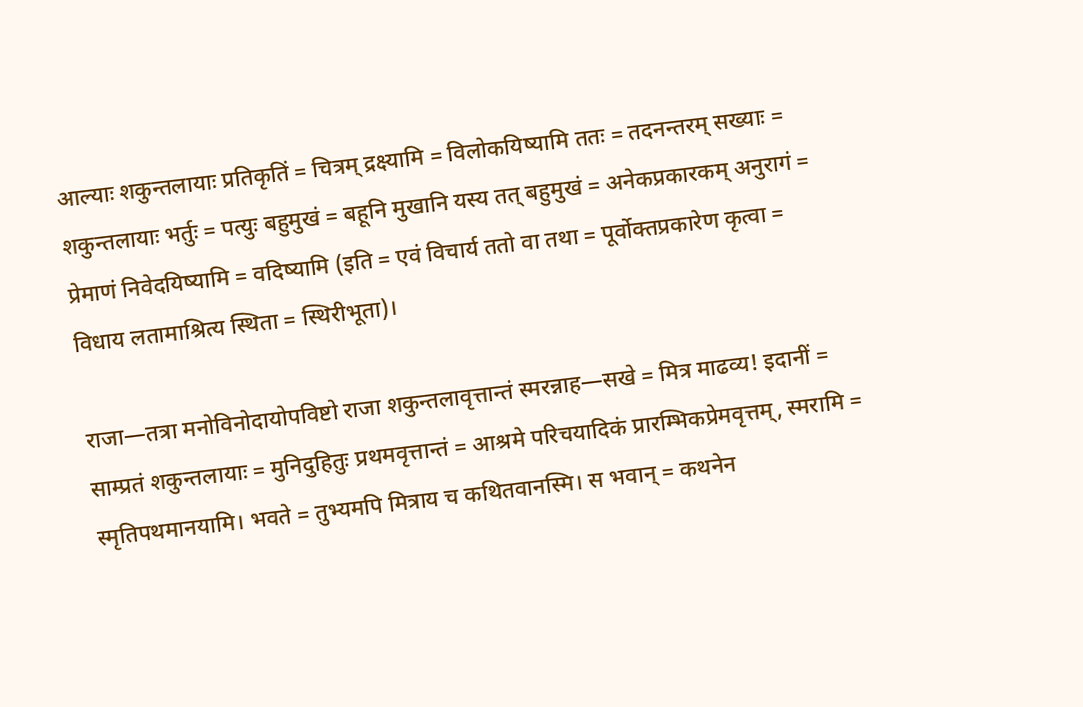आल्याः शकुन्तलायाः प्रतिकृतिं = चित्रम् द्रक्ष्यामि = विलोकयिष्यामि ततः = तदनन्तरम् सख्याः = शकुन्तलायाः भर्तुः = पत्युः बहुमुखं = बहूनि मुखानि यस्य तत् बहुमुखं = अनेकप्रकारकम् अनुरागं = प्रेमाणं निवेदयिष्यामि = वदिष्यामि (इति = एवं विचार्य ततो वा तथा = पूर्वोक्तप्रकारेण कृत्वा = विधाय लतामाश्रित्य स्थिता = स्थिरीभूता)।

राजा—तत्रा मनोविनोदायोपविष्टो राजा शकुन्तलावृत्तान्तं स्मरन्नाह—सखे = मित्र माढव्य! इदानीं = साम्प्रतं शकुन्तलायाः = मुनिदुहितुः प्रथमवृत्तान्तं = आश्रमे परिचयादिकं प्रारम्भिकप्रेमवृत्तम्, स्मरामि = स्मृतिपथमानयामि। भवते = तुभ्यमपि मित्राय च कथितवानस्मि। स भवान् = कथनेन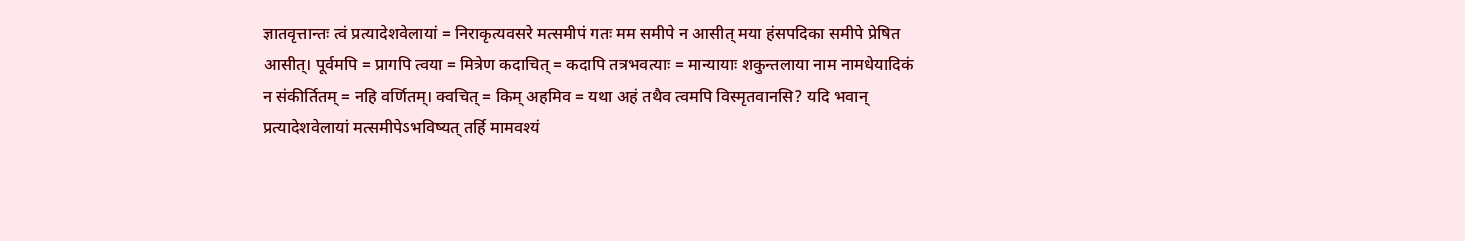ज्ञातवृत्तान्तः त्वं प्रत्यादेशवेलायां = निराकृत्यवसरे मत्समीपं गतः मम समीपे न आसीत् मया हंसपदिका समीपे प्रेषित आसीत्। पूर्वमपि = प्रागपि त्वया = मित्रेण कदाचित् = कदापि तत्रभवत्याः = मान्यायाः शकुन्तलाया नाम नामधेयादिकं न संकीर्तितम् = नहि वर्णितम्। क्वचित् = किम् अहमिव = यथा अहं तथैव त्वमपि विस्मृतवानसि? यदि भवान् प्रत्यादेशवेलायां मत्समीपेऽभविष्यत् तर्हि मामवश्यं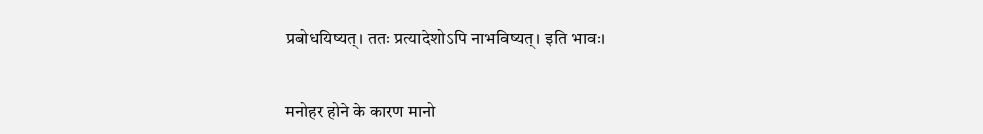प्रबोधयिष्यत्। ततः प्रत्यादेशोऽपि नाभविष्यत्। इति भावः।


मनोहर होने के कारण मानो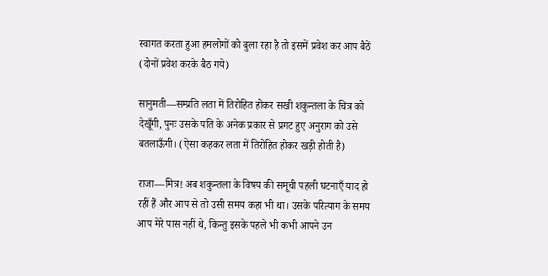स्वागत करता हुआ हमलोगों को बुला रहा है तो इसमें प्रवेश कर आप बैठें (दोनों प्रवेश करके बैठ गये)

सानुमती—सम्प्रति लता में तिरोहित होकर सखी शकुन्तला के चित्र को देखूँगी, पुनः उसके पति के अनेक प्रकार से प्रगट हुए अनुराग को उसे बतलाऊँगी। (ऐसा कहकर लता में तिरोहित होकर खड़ी होती है)

राजा—मित्र! अब शकुन्तला के विषय की समूची पहली घटनाएँ याद हो रहीं हैं और आप से तो उसी समय कहा भी था। उसके परित्याग के समय आप मेरे पास नहीं थे, किन्तु इसके पहले भी कभी आपने उन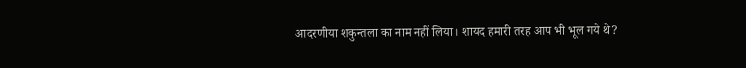आदरणीया शकुन्तला का नाम नहीं लिया। शायद हमारी तरह आप भी भूल गये थे?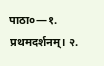पाठा०—१. प्रथमदर्शनम्। २.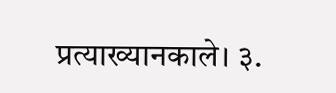प्रत्याख्यानकाले। ३.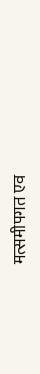मत्समीपगत एव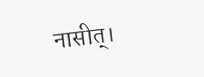नासीत्।